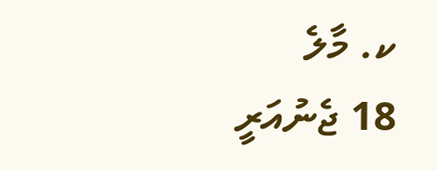ކ. މާލެ
18 ޖެނުއަރީ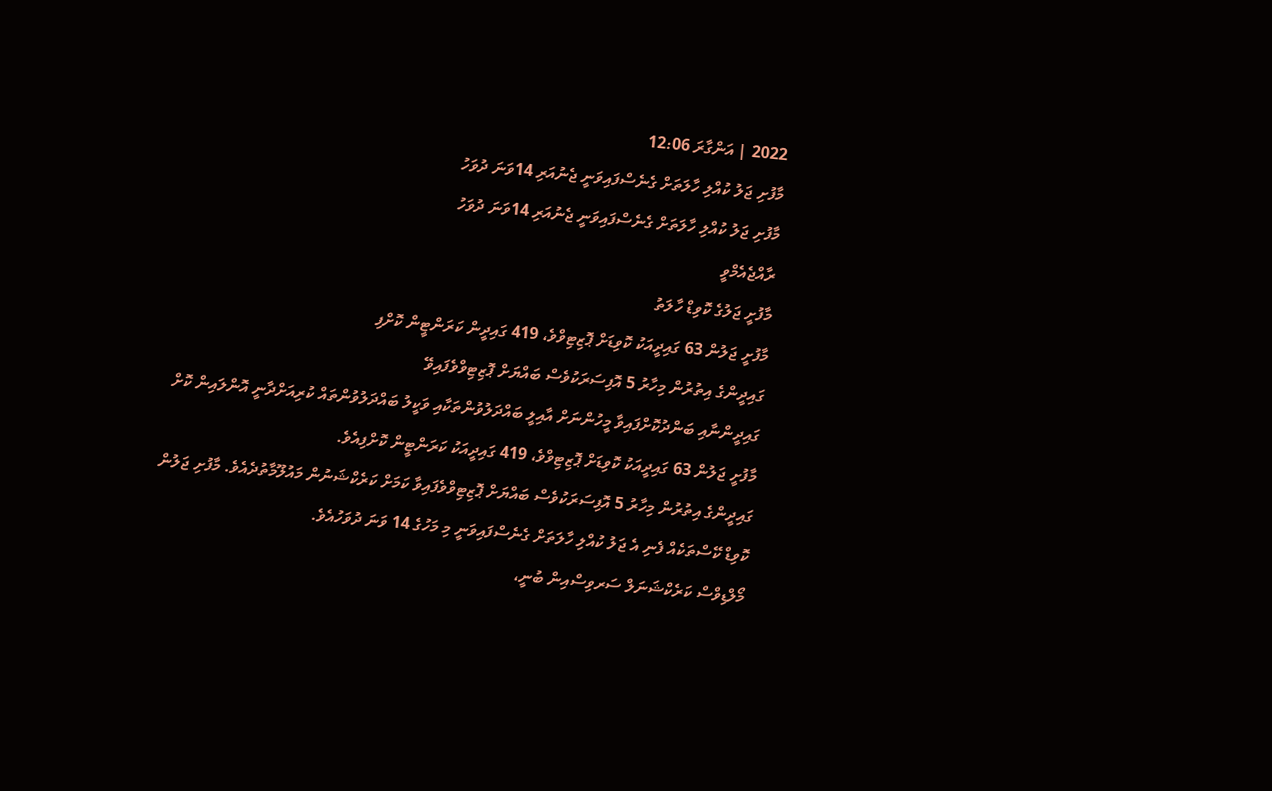2022 | އަންގާރަ 12:06
މާފުށި ޖަލު ކުއްލި ހާލަތަށް ގެނެސްފައިވަނީ ޖެނުއަރި 14ވަނަ ދުވަހު
މާފުށި ޖަލު ކުއްލި ހާލަތަށް ގެނެސްފައިވަނީ ޖެނުއަރި 14ވަނަ ދުވަހު
ރާއްޖެއެމްވީ
މާފުށީ ޖަލުގެ ކޮވިޑް ހާލަތު
މާފުށީ ޖަލުން 63 ގައިދީއަކު ކޮވިޑަށް ޕޮޒިޓިވްވެ، 419 ގައިދީން ކަރަންޓީން ކޮށްފި
ގައިދީންގެ އިތުރުން މިހާރު 5 އޮފިސަރަކުވެސް ބައްޔަށް ޕޮޒިޓިވްވެފައިވޭ
ގައިދީންނާއި ބަންދުކޮށްފައިވާ މީހުންނަށް އާއިލީ ބައްދަލުވުންތަކާއި ވަކީލު ބައްދަލުވުންތައް ކުރިއަށްދާނީ އޮންލައިން ކޮށް
މާފުށީ ޖަލުން 63 ގައިދީއަކު ކޮވިޑަށް ޕޮޒިޓިވްވެ، 419 ގައިދީއަކު ކަރަންޓީން ކޮށްފިއެވެ.
ގައިދީންގެ އިތުރުން މިހާރު 5 އޮފިސަރަކުވެސް ބައްޔަށް ޕޮޒިޓިވްވެފައިވާ ކަމަށް ކަރެކްޝަނުން މައުލޫމާތުދެއެވެ. މާފުށި ޖަލުން ކޮވިޑް ކޭސްތަކެއް ފެނި އެ ޖަލު ކުއްލި ހާލަތަށް ގެނެސްފައިވަނީ މި މަހުގެ 14 ވަނަ ދުވަހުއެވެ.
މޯލްޑިވްސް ކަރެކްޝަނަލް ސަރވިސްއިން ބުނީ،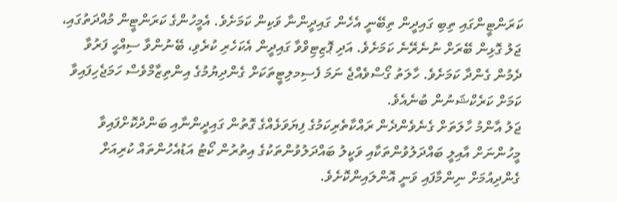ކަރަންޓީންގައި ތިބި ގައިދީން ތިބޭނީ އެހެން ގައިދީންނާ ވަކިން ކަމަށެވެ. އެމީހުންގެ ކަރަންޓީން މުއްދަތުގައި، ޖަލު ގޮޅިން ބޭރަށް ނުނެރޭނެ ކަމަށެވެ. އަދި ޕޮޒިޓިވްވާ ގައިދީން އެކަހެރި ކުރެވި، ބޭނުންވާ ސިއްޙީ ފަރުވާ ދެމުން ގެންދާ ކަމަށެވެ. ހާލަތު ގޯސްވެއްޖެ ނަމަ ފެސިމލިޓީތަކަށް ގެންދިޔުމުގެ އިންތިޒާމްވެސް ހަމަޖެހިފައިވާ ކަމަށް ކަރެކްޝަނުން ބުނެއެވެ.
ޖަލު އާންމު ހާލަތަށް ގެނެވެންދެން ރައްކާތެރިކަމުގެ ފިޔަވަޅެއްގެ ގޮތުން ގައިދީންނާއި ބަންދުކޮށްފައިވާ މީހުންނަށް އާއިލީ ބައްދަލުވުންތަކާއި ވަކީލު ބައްދަލުވުންތަކުގެ އިތުރުން ކޯޓު އަޑުއެހުންތައް ކުރިއަށް ގެންދިއުމަށް ނިންމާފައި ވަނީ އޮންލައިންކޮށެވެ.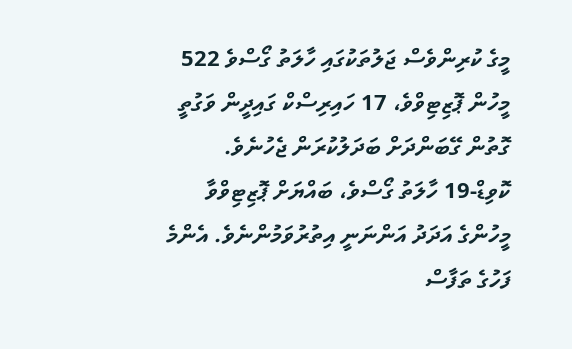މީގެ ކުރިންވެސް ޖަލުތަކުގައި ހާލަތު ގޯސްވެ 522 މީހުން ޕޮޒިޓިވްވެ، 17 ހައިރިސްކް ގައިދީން ވަގުތީ ގޮތުން ގޭބަންދަށް ބަދަލުކުރަން ޖެހުނެވެ.
ކޮވިޑް-19 ހާލަތު ގޯސްވެ، ބައްޔަށް ޕޮޒިޓިވްވާ މީހުންގެ އަދަދު އަންނަނީ އިތުރުވަމުންނެވެ. އެންމެ ފަހުގެ ތަފާސް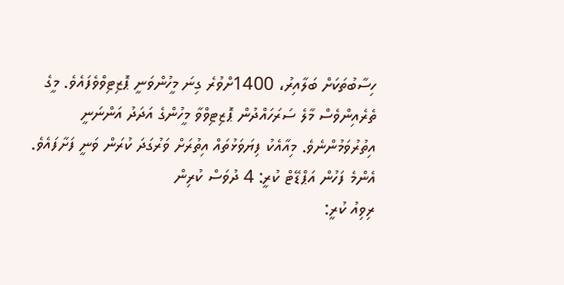ހިސާބުތަކަށް ބަލާއިރު، 1400ށްވުރެ ގިނަ މީހުންވަނީ ޕޮޒިޓިވްވެފައެވެ. މީގެ ތެރެއިންވެސް މާލެ ސަރަހައްދުން ޕޮޒިޓިވްވާ މީހުންގެ އަދަދު އަންނަނީ އިތުރުވަމުންނެވެ. މިއާއެކު ފިޔަވަޅުތައް އިތުރަށް ވަރުގަދަ ކުރަން ވަނީ ފަށާފައެވެ.
އެންމެ ފަހުން އަޕްޑޭޓް ކުރީ: 4 ދުވަސް ކުރިން
ރިވިއު ކުރީ: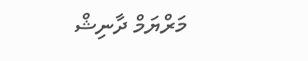މަރްޔަމް ދާނިޝް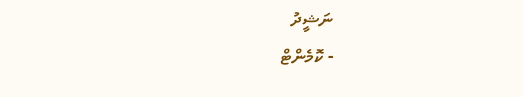ނަޝީދު
- ކޮމެންޓް